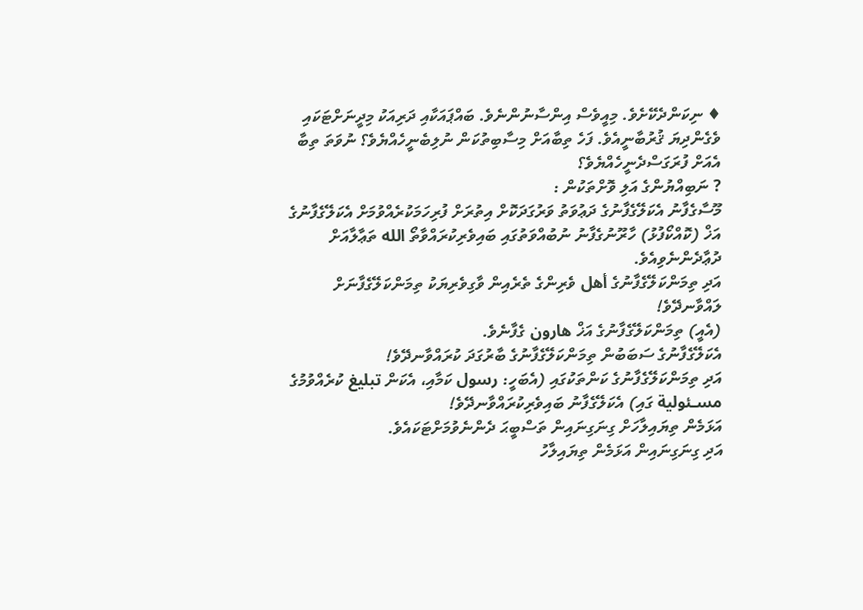♦ ނިކަންދެކޭށެވެ. މިއީވެސް އިންސާނުންނެވެ. ބައްޕައަކާއި ދަރިއަކު މިދީނަށްޓަކައި ވެގެންދިޔަ ޤުރުބާނީއެވެ. ފަހެ ތިބާއަށް މިސާބިތުކަން ނުލިބެނީހެއްޔެވެ؟ ނުވަތަ ތިބާ އެއަށް ފުރަގަސްދެނީހެއްޔެވެ؟
? ނަބިއްޔުންގެ އަލި ވޮށްތަކުން :
މޫސާގެފާނު އެކަލޭގެފާނުގެ ދަޢުވަތު ވަރުގަދަކޮށް އިތުރަށް ފުރިހަމަކުރެއްވުމަށް އެކަލޭގެފާނުގެ އަޚް (ކޮއްކޯފުޅު) ހާރޫނުގެފާނު ނުބުއްވަތުގައި ބައިވެރިކުރައްވާތޯ الله ތަޢާލާއަށް ދުޢާދެންނެވިއެވެ.
އަދި ތިމަންކަލޭގެފާނުގެ أهل ވެރިންގެ ތެރެއިން ވާގިވެރިޔަކު ތިމަންކަލޭގެފާނަށް ލައްވާނދޭވެ!
(އެއީ) ތިމަންކަލޭގެފާނުގެ އަޚް هارون ގެފާނެވެ.
އެކަލޭގެފާނުގެ ސަބަބުން ތިމަންކަލޭގެފާނުގެ ބާރުގަދަ ކުރައްވާނދޭވެ!
އަދި ތިމަންކަލޭގެފާނުގެ ކަންތަކުގައި (އެބަހީ: رسول ކަމާއި، އެކަން تبليغ ކުރެއްވުމުގެ مسـئولية ގައި) އެކަލޭގެފާނު ބައިވެރިކުރައްވާނދޭވެ!
އަޅަމެން ތިޔައިލާހަށް ގިނަގިނައިން ތަސްބީޙަ ދެންނެވުމަށްޓަކައެވެ.
އަދި ގިނަގިނައިން އަޅަމެން ތިޔައިލާހު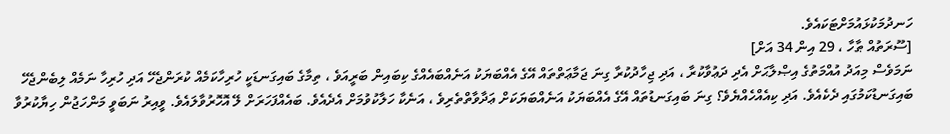ހަނދުމަކުޅައުމަށްޓަކައެވެ.
[ސޫރަތުއް ޠާހާ ، 29 އިން 34 އަށް]
ނަމަވެސް މިއަދު އުއްމަތުގެ އިޞްލާޙަށް އެދި ދަޢުވާކުރާ ، އަދި ޖިހާދުކުރާ ގިނަ ޖަމާޢަތްތައް އޭގެ އެއްބަޔަކު އަނެއްބައެއްގެ ކިބައިން ބަރީއަވެ ، ތިމާގެ ބައިގަނޑަކީ ހުރިހާކަމެއް ކުރަންޖެހޭ އަދި ހުރިހާ ނަމެއް ލިބެންޖެހޭ ބައިގަނޑުކަމުގައި ދެކެއެވެ. އަދި ކިއެއްހެއްޔެވެ؟ ގިނަ ބައިގަނޑުތައް އޭގެ އެއްބަޔަކު އަނެއްބަޔަކަށް ޢަދާވާތްތެރިވެ ، އަނެކާ ހަލާކުވުމަށް އެދެއެވެ. ބައެއްފަހަރަށް ލޭ އޮހޮރުވާލައެވެ. ވީއިރު ނަބަވީ މަންހަޖުން ހިޔާކުރުވާ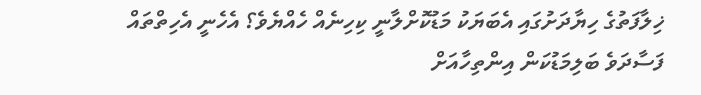ޚިލާފަތުގެ ހިޔާދަށުގައި އެބަޔަކު މަޑުކޮށްލާނީ ކިހިނެއް ހެއްޔެވެ؟ އެހެނީ އެހިތްތައް ފަސާދަވެ ބަލިމަޑުކަން އިންތިހާއަށް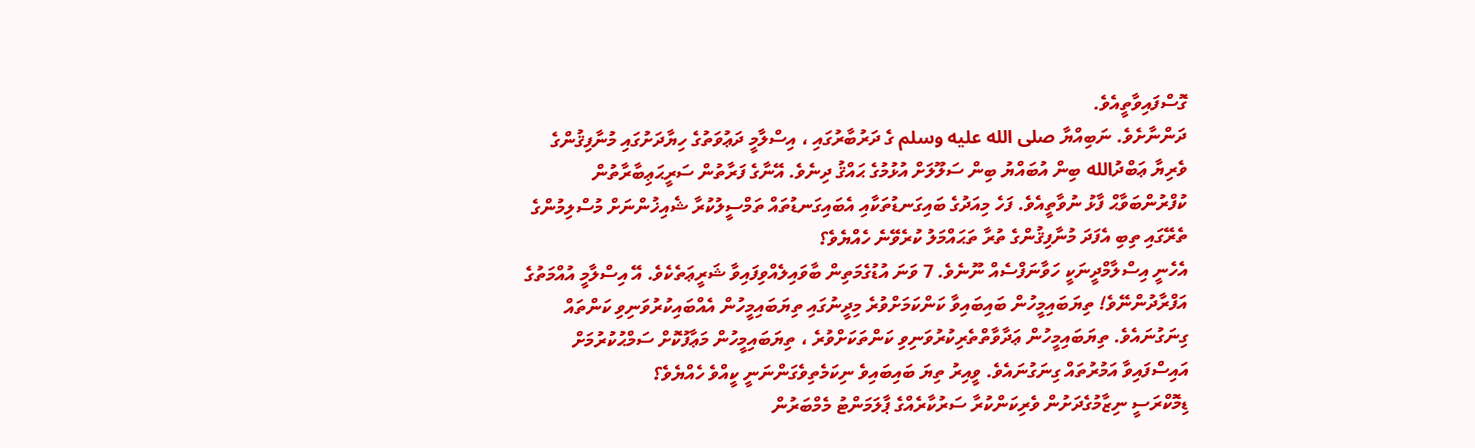ގޮސްފައިވާތީއެވެ.
ދަންނާށެވެ. ނަބިއްޔާ صلى الله عليه وسلم ގެ ދަރުބާރުގައި ، އިސްލާމީ ދަޢުވަތުގެ ހިޔާދަށުގައި މުނާފިޤުންގެ ވެރިޔާ ޢަބްދުالله ބިން އުބައްޔު ބިން ސަލޫލަށް އުޅުމުގެ ޙައްޤު ދިނެވެ. އޭނާގެ ފަރާތުން ސަރީޙަޢިބާރާތުން ކުފްރުންބަވާޙް ފާޅު ނުވާތީއެވެ. ފަހެ މިއަދުގެ ބައިގަނޑުތަކާއި އެބައިގަނޑުތައް ތަމްސީލުކުރާ ޝެއިޚުންނަށް މުސްލިމުންގެ ތެރޭގައި ތިބި އެފަދަ މުނާފިޤުންގެ ތުރާ ތަޙައްމަލު ކުރެވޭނެ ހެއްޔެވެ؟
އެހެނީ އިސްލާމްދީނަކީ ހަވާނަފްސެއް ނޫނެވެ. 7 ވަނަ އުޑުގެމަތިން ބާވައިލެއްވިފައިވާ ޝަރީޢަތެކެވެ. އޭ އިސްލާމީ އުއްމަތުގެ އަފްރާދުންނޭވެ! ތިޔަބައިމީހުން ބައިބައިވާ ކަންކަމަށްވުރެ މިދީނުގައި ތިޔަބައިމީހުން އެއްބައިކުރުވަނިވި ކަންތައް ގިނަގުނައެވެ. ތިޔަބައިމީހުން ޢަދާވާތްތެރިކުރުވަނިވި ކަންތަކަށްވުރެ ، ތިޔަބައިމީހުން މަޢާފުކޮށް ސަމްޙުކުރުމަށް އައިސްފައިވާ އަމުރުތައް ގިނަގުނައެވެ. ވީއިރު ތިޔަ ބައިބައިވެ ނިކަމެތިވެގަންނަނީ ކީއްވެ ހެއްޔެވެ؟
ޑިމޮކްރަސީ ނިޒާމުގެދަށުން ވެރިކަންކުރާ ސަރުކާރެއްގެ ޕާލަމަންޓު މެމްބަރުން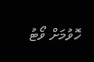ހޮވުމަށް ވޯޓު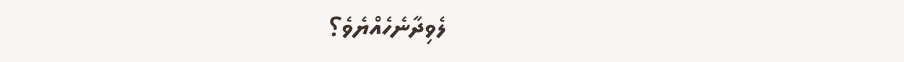ލެވިދާނެހެއްޔެވެ؟